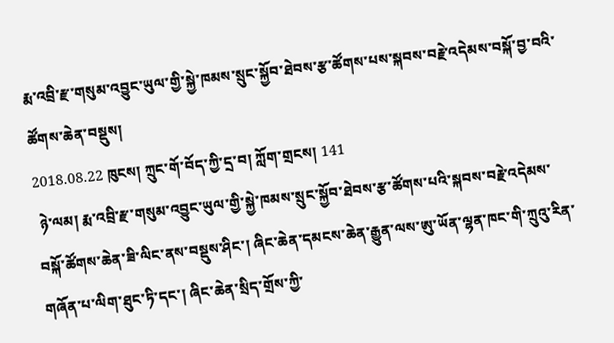རྨ་འབྲི་རྫ་གསུམ་འབྱུང་ཡུལ་གྱི་སྐྱེ་ཁམས་སྲུང་སྐྱོབ་ཐེབས་རྩ་ཚོགས་པས་སྐབས་བརྗེ་འདེམས་བསྐོ་བྱ་བའི་ཚོགས་ཆེན་བསྡུས།
2018.08.22 ཁུངས། ཀྲུང་གོ་བོད་ཀྱི་དྲ་བ། ཀློག་གྲངས། 141
 ཉེ་ལམ། རྨ་འབྲི་རྫ་གསུམ་འབྱུང་ཡུལ་གྱི་སྐྱེ་ཁམས་སྲུང་སྐྱོབ་ཐེབས་རྩ་ཚོགས་པའི་སྐབས་བརྗེ་འདེམས་བསྐོ་ཚོགས་ཆེན་ཟི་ལིང་ནས་བསྡུས་ཤིང་། ཞིང་ཆེན་དམངས་ཆེན་རྒྱུན་ལས་ཨུ་ཡོན་ལྷན་ཁང་གི་ཀྲུའུ་རིན་གཞོན་པ་ལིག་ཐུང་ཏི་དང་། ཞིང་ཆེན་སྲིད་གྲོས་ཀྱི་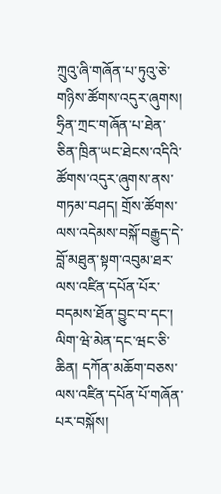ཀྲུའུ་ཞི་གཞོན་པ་ཏུའུ་ཅེ་གཉིས་ཚོགས་འདུར་ཞུགས། ཧྲིན་ཀྲང་གཞོན་པ་ཐེན་ཅིན་ཁྲིན་ཡང་ཐེངས་འདིའི་ཚོགས་འདུར་ཞུགས་ནས་གཏམ་བཤད། གྲོས་ཚོགས་ལས་འདེམས་བསྐོ་བརྒྱུད་དེ་བློ་མཐུན་སྟག་འབུམ་ཐར་ལས་འཛིན་དཔོན་པོར་བདམས་ཐོན་བྱུང་བ་དང་། ལིག་ཝེ་མེན་དང་ཝང་ཅི་ཆིན། དཀོན་མཆོག་བཅས་ལས་འཛིན་དཔོན་པོ་གཞོན་པར་བསྐོས།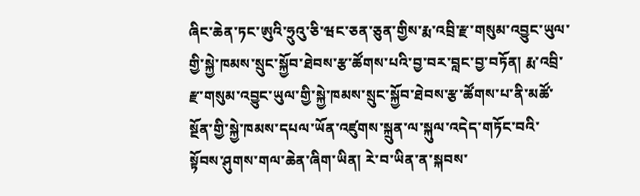ཞིང་ཆེན་ཏང་ཨུའི་ཧྲུའུ་ཅི་ཝང་ཅན་ཅུན་གྱིས་རྨ་འབྲི་རྫ་གསུམ་འབྱུང་ཡུལ་གྱི་སྐྱེ་ཁམས་སྲུང་སྐྱོབ་ཐེབས་རྩ་ཚོགས་པའི་བྱ་བར་བླང་བྱ་བཏོན། རྨ་འབྲི་རྫ་གསུམ་འབྱུང་ཡུལ་གྱི་སྐྱེ་ཁམས་སྲུང་སྐྱོབ་ཐེབས་རྩ་ཚོགས་པ་ནི་མཚོ་སྔོན་གྱི་སྐྱེ་ཁམས་དཔལ་ཡོན་འཛུགས་སྐྲུན་ལ་སྐུལ་འདེད་གཏོང་བའི་སྟོབས་ཤུགས་གལ་ཆེན་ཞིག་ཡིན། རེ་བ་ཡིན་ན་སྐབས་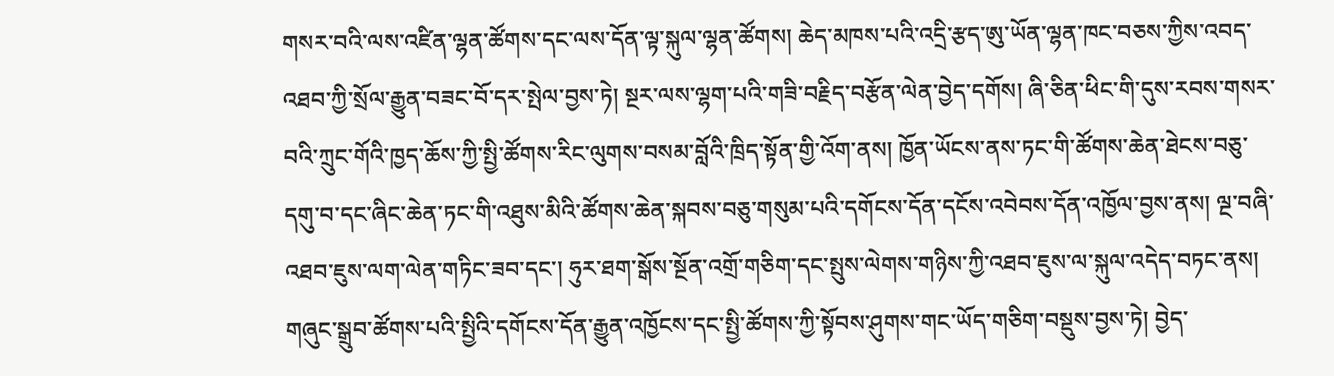གསར་བའི་ལས་འཛིན་ལྷན་ཚོགས་དང་ལས་དོན་ལྟ་སྐུལ་ལྷན་ཚོགས། ཆེད་མཁས་པའི་འདྲི་རྩད་ཨུ་ཡོན་ལྷན་ཁང་བཅས་ཀྱིས་འབད་འཐབ་ཀྱི་སྲོལ་རྒྱུན་བཟང་བོ་དར་སྤེལ་བྱས་ཏེ། སྔར་ལས་ལྷག་པའི་གཟི་བརྗིད་བརྩོན་ལེན་བྱེད་དགོས། ཞི་ཅིན་ཕིང་གི་དུས་རབས་གསར་བའི་ཀྲུང་གོའི་ཁྱད་ཆོས་ཀྱི་སྤྱི་ཚོགས་རིང་ལུགས་བསམ་བློའི་ཁྲིད་སྟོན་གྱི་འོག་ནས། ཁྱོན་ཡོངས་ནས་ཏང་གི་ཚོགས་ཆེན་ཐེངས་བཅུ་དགུ་བ་དང་ཞིང་ཆེན་ཏང་གི་འཐུས་མིའི་ཚོགས་ཆེན་སྐབས་བཅུ་གསུམ་པའི་དགོངས་དོན་དངོས་འབེབས་དོན་འཁྱོལ་བྱས་ནས། ལྔ་བཞི་འཐབ་ཇུས་ལག་ལེན་གཏིང་ཟབ་དང་། ཧུར་ཐག་སྒོས་སྔོན་འགྲོ་གཅིག་དང་སྤུས་ལེགས་གཉིས་ཀྱི་འཐབ་ཇུས་ལ་སྐུལ་འདེད་བཏང་ནས། གཞུང་སྒྲུབ་ཚོགས་པའི་སྤྱིའི་དགོངས་དོན་རྒྱུན་འཁྱོངས་དང་སྤྱི་ཚོགས་ཀྱི་སྟོབས་ཤུགས་གང་ཡོད་གཅིག་བསྡུས་བྱས་ཏེ། བྱེད་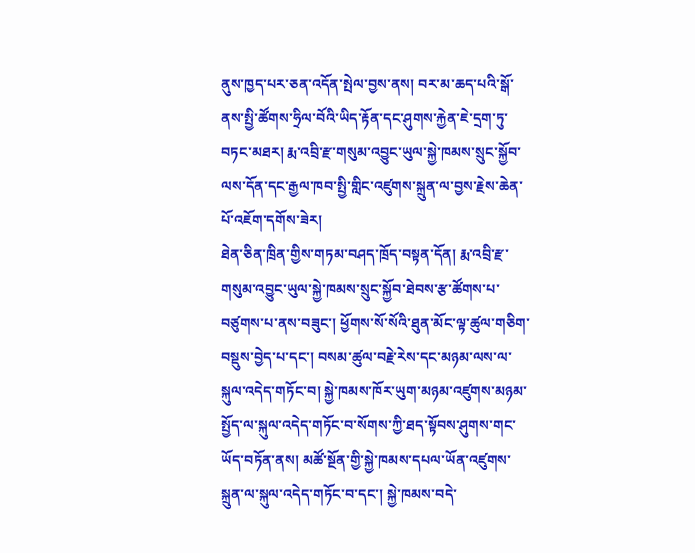ནུས་ཁྱད་པར་ཅན་འདོན་སྤེལ་བྱས་ནས། བར་མ་ཆད་པའི་སྒོ་ནས་སྤྱི་ཚོགས་ཧྲིལ་བོའི་ཡིད་རྟོན་དང་ཤུགས་རྐྱེན་ཇེ་དྲག་ཏུ་བཏང་མཐར། རྨ་འབྲི་རྫ་གསུམ་འབྱུང་ཡུལ་སྐྱེ་ཁམས་སྲུང་སྐྱོབ་ལས་དོན་དང་རྒྱལ་ཁབ་སྤྱི་གླིང་འཛུགས་སྐྲུན་ལ་བྱས་རྗེས་ཆེན་པོ་འཇོག་དགོས་ཟེར།
ཐེན་ཅིན་ཁྲིན་གྱིས་གཏམ་བཤད་ཁྲོད་བསྟན་དོན། རྨ་འབྲི་རྫ་གསུམ་འབྱུང་ཡུལ་སྐྱེ་ཁམས་སྲུང་སྐྱོབ་ཐེབས་རྩ་ཚོགས་པ་བཙུགས་པ་ནས་བཟུང་། ཕྱོགས་སོ་སོའི་ཐུན་མོང་ལྟ་ཚུལ་གཅིག་བསྡུས་བྱེད་པ་དང་། བསམ་ཚུལ་བརྗེ་རེས་དང་མཉམ་ལས་ལ་སྐུལ་འདེད་གཏོང་བ། སྐྱེ་ཁམས་ཁོར་ཡུག་མཉམ་འཛུགས་མཉམ་སྤྱོད་ལ་སྐུལ་འདེད་གཏོང་བ་སོགས་ཀྱི་ཐད་སྟོབས་ཤུགས་གང་ཡོད་བཏོན་ནས། མཚོ་སྔོན་གྱི་སྐྱེ་ཁམས་དཔལ་ཡོན་འཛུགས་སྐྲུན་ལ་སྐུལ་འདེད་གཏོང་བ་དང་། སྐྱེ་ཁམས་བདེ་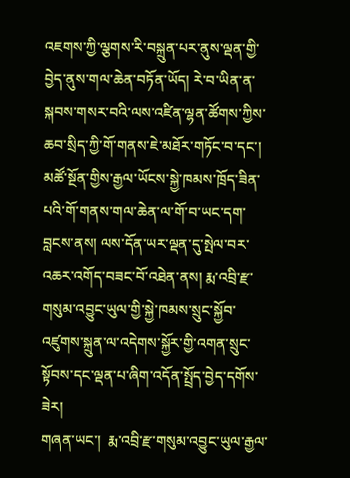འཇགས་ཀྱི་ལྕགས་རི་བསྐྲུན་པར་ནུས་ལྡན་གྱི་བྱེད་ནུས་གལ་ཆེན་བཏོན་ཡོད། རེ་བ་ཡིན་ན་སྐབས་གསར་བའི་ལས་འཛིན་ལྷན་ཚོགས་ཀྱིས་ཆབ་སྲིད་ཀྱི་གོ་གནས་ཇེ་མཐོར་གཏོང་བ་དང་། མཚོ་སྔོན་གྱིས་རྒྱལ་ཡོངས་སྐྱེ་ཁམས་ཁྲོད་ཟིན་པའི་གོ་གནས་གལ་ཆེན་ལ་གོ་བ་ཡང་དག་བླངས་ནས། ལས་དོན་ཡར་ལྡན་དུ་སྤེལ་བར་འཆར་འགོད་བཟང་བོ་འཐེན་ནས། རྨ་འབྲི་རྫ་གསུམ་འབྱུང་ཡུལ་གྱི་སྐྱེ་ཁམས་སྲུང་སྐྱོབ་འཛུགས་སྐྲུན་ལ་འདེགས་སྐྱོར་གྱི་འགན་སྲུང་སྟོབས་དང་ལྡན་པ་ཞིག་འདོན་སྤྲོད་བྱེད་དགོས་ཟེར།
གཞན་ཡང་།  རྨ་འབྲི་རྫ་གསུམ་འབྱུང་ཡུལ་རྒྱལ་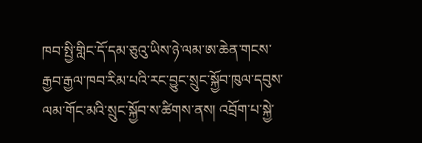ཁབ་སྤྱི་གླིང་དོ་དམ་ཅུའུ་ཡིས་ཉེ་ལམ་ཨ་ཆེན་གངས་རྒྱབ་རྒྱལ་ཁབ་རིམ་པའི་རང་བྱུང་སྲུང་སྐྱོབ་ཁུལ་དབུས་ལམ་གོང་མའི་སྲུང་སྐྱོབ་ས་ཚིགས་ནས། འབྲོག་པ་སྐྱེ་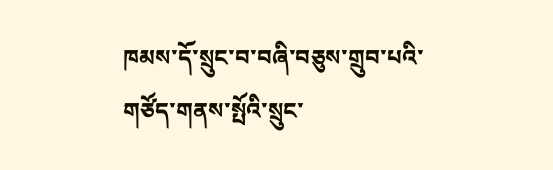ཁམས་དོ་སྲུང་བ་བཞི་བཅུས་གྲུབ་པའི་གཙོད་གནས་སྤོའི་སྲུང་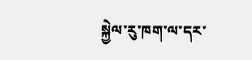སྐྱེལ་རུ་ཁག་ལ་དར་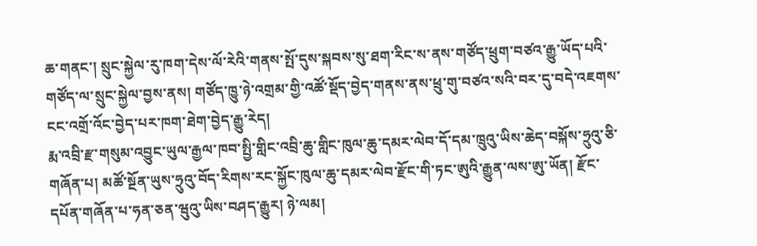ཆ་གནང་། སྲུང་སྐྱེལ་རུ་ཁག་དེས་ལོ་རེའི་གནས་སྤོ་དུས་སྐབས་སུ་ཐག་རིང་ས་ནས་གཙོད་ཕྲུག་བཙའ་རྒྱུ་ཡོད་པའི་གཙོད་ལ་སྲུང་སྐྱེལ་བྱས་ནས། གཙོད་ཁྱུ་ཉེ་འགྲམ་གྱི་འཚོ་སྡོད་བྱེད་གནས་ནས་ཕྲུ་གུ་བཙའ་སའི་བར་དུ་བདེ་འཇགས་ངང་འགྲོ་འོང་བྱེད་པར་ཁག་ཐེག་བྱེད་རྒྱུ་རེད།
རྨ་འབྲི་རྫ་གསུམ་འབྱུང་ཡུལ་རྒྱལ་ཁབ་སྤྱི་གླིང་འབྲི་ཆུ་གླིང་ཁུལ་ཆུ་དམར་ལེབ་དོ་དམ་ཁྲུའུ་ཡིས་ཆེད་བསྐོས་ཧྲུའུ་ཅི་གཞོན་པ། མཚོ་སྔོན་ཡུས་ཧྲུའུ་བོད་རིགས་རང་སྐྱོང་ཁུལ་ཆུ་དམར་ལེབ་རྫོང་གི་ཏང་ཨུའི་རྒྱུན་ལས་ཨུ་ཡོན། རྫོང་དཔོན་གཞོན་པ་ཧན་ཅན་ཝུའུ་ཡིས་བཤད་རྒྱུར། ཉེ་ལམ།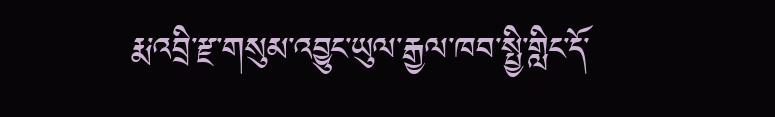རྨ་འབྲི་རྫ་གསུམ་འབྱུང་ཡུལ་རྒྱལ་ཁབ་སྤྱི་གླིང་དོ་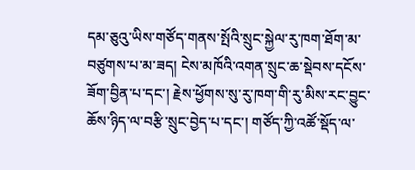དམ་ཅུའུ་ཡིས་གཙོད་གནས་སྤོའི་སྲུང་སྐྱེལ་རུ་ཁག་ཐོག་མ་བཙུགས་པ་མ་ཟད། ངེས་མཁོའི་འགན་སྲུང་ཆ་སྡེབས་དངོས་ཟོག་བྱིན་པ་དང་། རྗེས་ཕྱོགས་སུ་རུ་ཁག་གི་རུ་མིས་རང་བྱུང་ཆོས་ཉིད་ལ་བརྩི་སྲུང་བྱེད་པ་དང་། གཙོད་ཀྱི་འཚོ་སྡོད་ལ་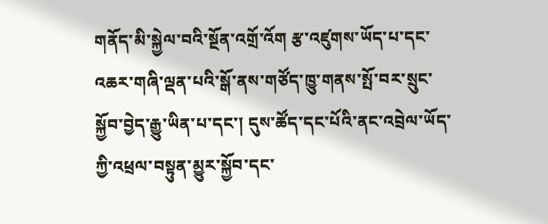གནོད་མི་སྐྱེལ་བའི་སྔོན་འགྲོ་འོག རྩ་འཛུགས་ཡོད་པ་དང་འཆར་གཞི་ལྡན་པའི་སྒོ་ནས་གཙོད་ཁྱུ་གནས་སྤོ་བར་སྲུང་སྐྱོབ་བྱེད་རྒྱུ་ཡིན་པ་དང་། དུས་ཚོད་དང་པོའི་ནང་འབྲེལ་ཡོད་ཀྱི་འཕྲལ་བསྟུན་མྱུར་སྐྱོབ་དང་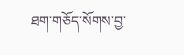ཐག་གཅོད་སོགས་བྱ་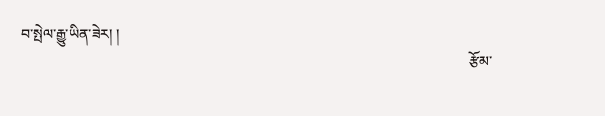བ་སྤེལ་རྒྱུ་ཡིན་ཟེར། །
                                                                                                                           རྩོམ་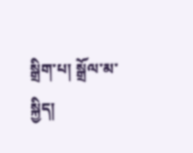སྒྲིག་པ། སྒྲོལ་མ་སྐྱིད།